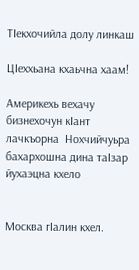ТIекхочийла долу линкаш

ЦIеххьана кхаьчна хаам!

Америкехь вехачу бизнехочун кIант лачкъорна  Нохчийчуьра бахархошна дина таIзар йухаэцна кхело


Москва гIалин кхел.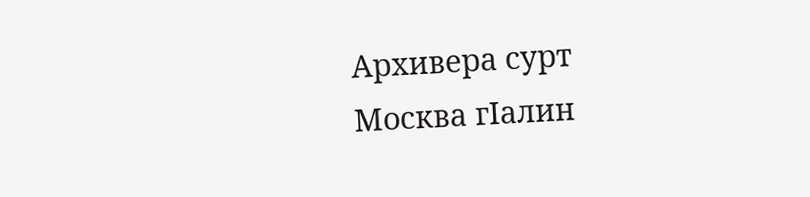Архивера сурт
Москва гIалин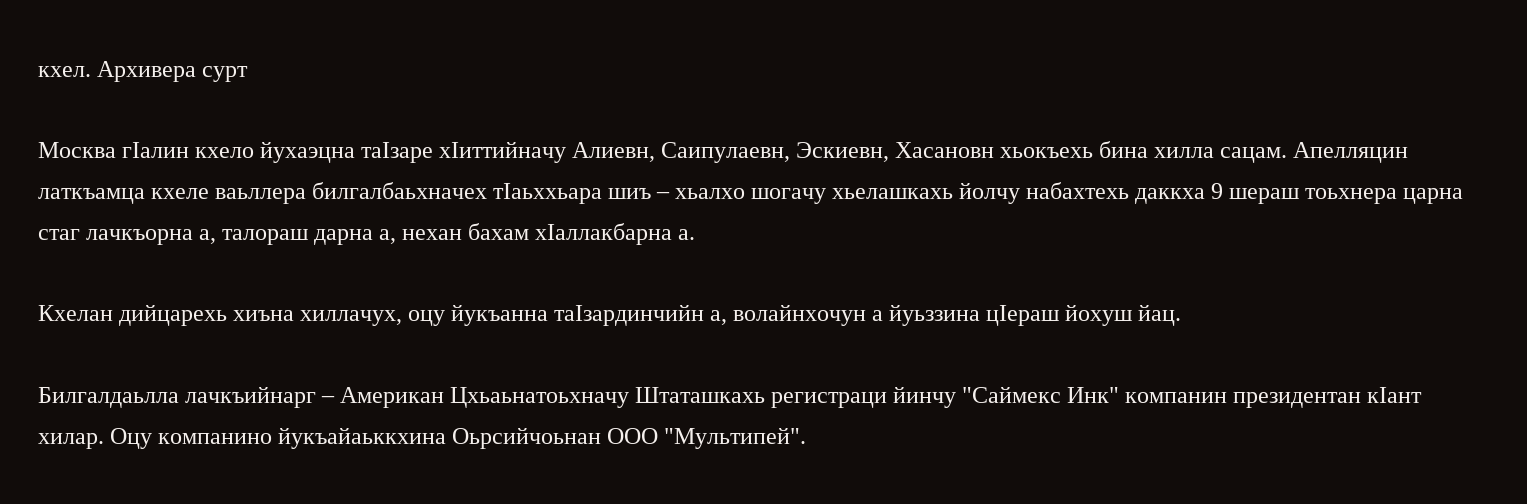кхел. Архивера сурт

Москва гIалин кхело йухаэцна таIзаре хIиттийначу Алиевн, Саипулаевн, Эскиевн, Хасановн хьокъехь бина хилла сацам. Апелляцин латкъамца кхеле ваьллера билгалбаьхначех тIаьххьара шиъ – хьалхо шогачу хьелашкахь йолчу набахтехь даккха 9 шераш тоьхнера царна стаг лачкъорна а, талораш дарна а, нехан бахам хIаллакбарна а.

Кхелан дийцарехь хиъна хиллачух, оцу йукъанна таIзардинчийн а, волайнхочун а йуьззина цIераш йохуш йац.

Билгалдаьлла лачкъийнарг – Американ Цхьаьнатоьхначу Штаташкахь регистраци йинчу "Саймекс Инк" компанин президентан кIант хилар. Оцу компанино йукъайаьккхина Оьрсийчоьнан ООО "Мультипей".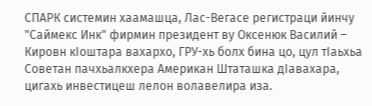СПАРК системин хаамашца, Лас-Вегасе регистраци йинчу "Саймекс Инк" фирмин президент ву Оксенюк Василий – Кировн кIоштара вахархо, ГРУ-хь болх бина цо, цул тIаьхьа Советан пачхьалкхера Американ Штаташка дIавахара, цигахь инвестицеш лелон волавелира иза.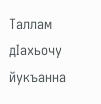Таллам дIахьочу йукъанна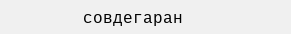совдегаран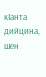кIанта дийцина, шен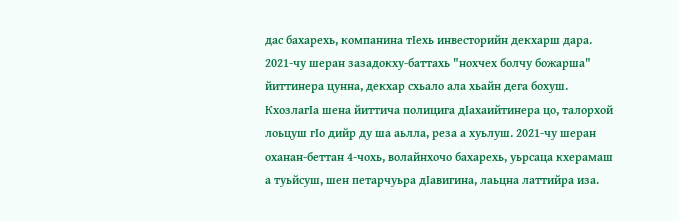дас бахарехь, компанина тIехь инвесторийн декхарш дара. 2021-чу шеран зазадокху-баттахь "нохчех болчу божарша" йиттинера цунна, декхар схьало ала хьайн дега бохуш. КхозлагIа шена йиттича полицига дIахаийтинера цо, талорхой лоьцуш гIо дийр ду ша аьлла, реза а хуьлуш. 2021-чу шеран оханан-беттан 4-чохь, волайнхочо бахарехь, уьрсаца кхерамаш а туьйсуш, шен петарчуьра дIавигина, лаьцна латтийра иза.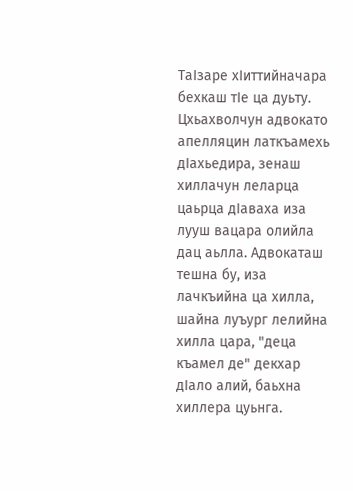ТаIзаре хIиттийначара бехкаш тIе ца дуьту. Цхьахволчун адвокато апелляцин латкъамехь дIахьедира, зенаш хиллачун леларца цаьрца дIаваха иза лууш вацара олийла дац аьлла. Адвокаташ тешна бу, иза лачкъийна ца хилла, шайна луъург лелийна хилла цара, "деца къамел де" декхар дIало алий, баьхна хиллера цуьнга.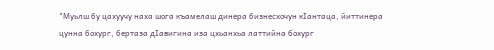"Муьлш бу цахуучу наха шога къамелаш динера бизнесхочун кIантаца, йиттинера цунна бохург, бертаза дIавигина иза цхьанхьа латтийна бохург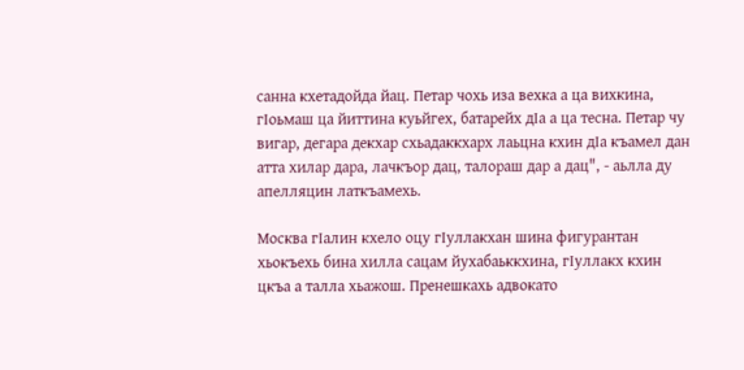санна кхетадойда йац. Петар чохь иза вехка а ца вихкина, гIоьмаш ца йиттина куьйгех, батарейх дIа а ца тесна. Петар чу вигар, дегара декхар схьадаккхарх лаьцна кхин дIа къамел дан атта хилар дара, лачкъор дац, талораш дар а дац", - аьлла ду апелляцин латкъамехь.

Москва гIалин кхело оцу гIуллакхан шина фигурантан хьокъехь бина хилла сацам йухабаьккхина, гIуллакх кхин цкъа а талла хьажош. Пренешкахь адвокато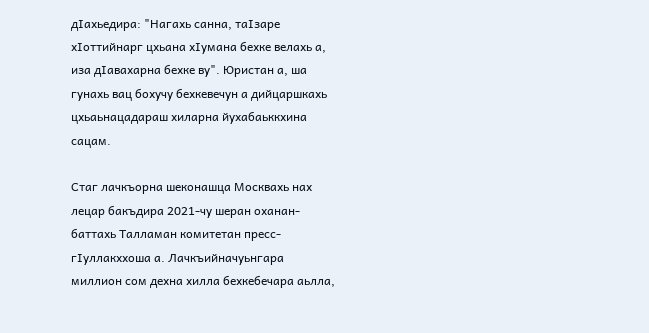дIахьедира: "Нагахь санна, таIзаре хIоттийнарг цхьана хIумана бехке велахь а, иза дIавахарна бехке ву". Юристан а, ша гунахь вац бохучу бехкевечун а дийцаршкахь цхьаьнацадараш хиларна йухабаьккхина сацам.

Стаг лачкъорна шеконашца Москвахь нах лецар бакъдира 2021-чу шеран оханан-баттахь Талламан комитетан пресс-гIуллакххоша а. Лачкъийначуьнгара миллион сом дехна хилла бехкебечара аьлла,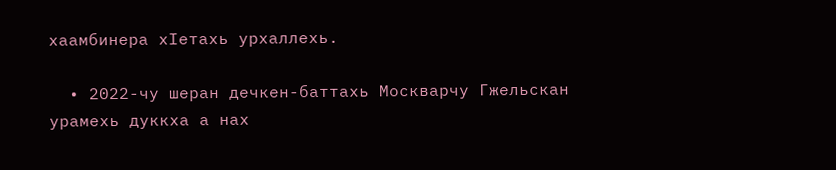хаамбинера хIетахь урхаллехь.

  • 2022-чу шеран дечкен-баттахь Москварчу Гжельскан урамехь дуккха а нах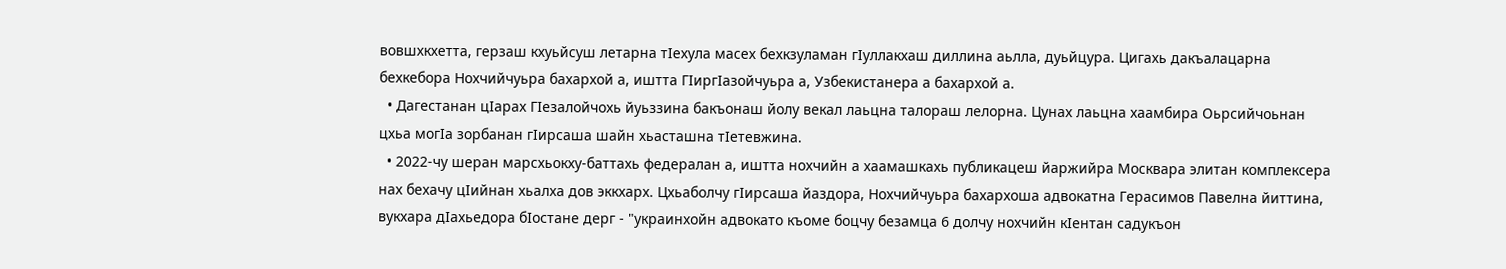вовшхкхетта, герзаш кхуьйсуш летарна тIехула масех бехкзуламан гIуллакхаш диллина аьлла, дуьйцура. Цигахь дакъалацарна бехкебора Нохчийчуьра бахархой а, иштта ГIиргIазойчуьра а, Узбекистанера а бахархой а.
  • Дагестанан цIарах ГIезалойчохь йуьззина бакъонаш йолу векал лаьцна талораш лелорна. Цунах лаьцна хаамбира Оьрсийчоьнан цхьа могIа зорбанан гIирсаша шайн хьасташна тIетевжина.
  • 2022-чу шеран марсхьокху-баттахь федералан а, иштта нохчийн а хаамашкахь публикацеш йаржийра Москвара элитан комплексера нах бехачу цIийнан хьалха дов эккхарх. Цхьаболчу гIирсаша йаздора, Нохчийчуьра бахархоша адвокатна Герасимов Павелна йиттина, вукхара дIахьедора бIостане дерг - "украинхойн адвокато къоме боцчу безамца 6 долчу нохчийн кIентан садукъон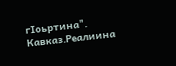гIоьртина". Кавказ.Реалиина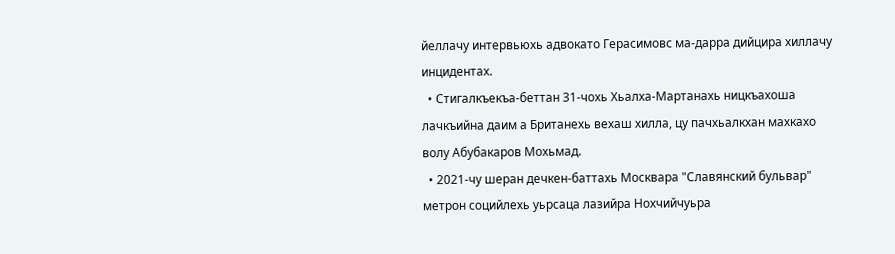йеллачу интервьюхь адвокато Герасимовс ма-дарра дийцира хиллачу инцидентах.
  • Стигалкъекъа-беттан 31-чохь Хьалха-Мартанахь ницкъахоша лачкъийна даим а Британехь вехаш хилла, цу пачхьалкхан махкахо волу Абубакаров Мохьмад.
  • 2021-чу шеран дечкен-баттахь Москвара "Славянский бульвар" метрон социйлехь уьрсаца лазийра Нохчийчуьра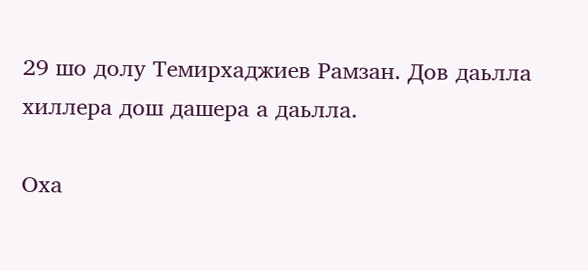29 шо долу Темирхаджиев Рамзан. Дов даьлла хиллера дош дашера а даьлла.

Оха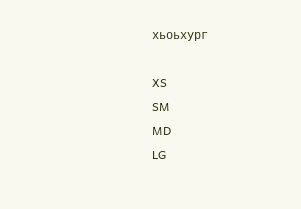хьоьхург

XS
SM
MD
LG